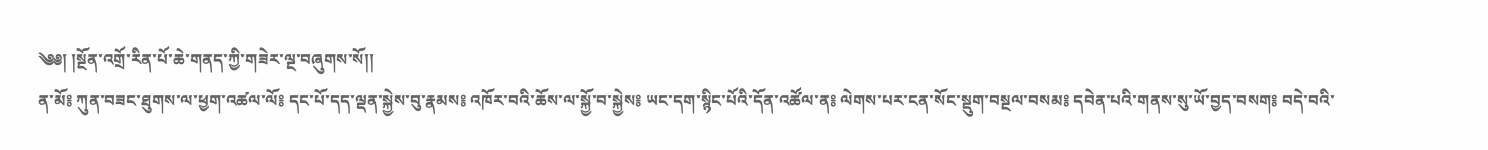༄༅། །སྔོན་འགྲོ་རིན་པོ་ཆེ་གནད་ཀྱི་གཟེར་ལྔ་བཞུགས་སོ།།
ན་མོ༔ ཀུན་བཟང་ཐུགས་ལ་ཕྱག་འཚལ་ལོ༔ དང་པོ་དད་ལྡན་སྐྱེས་བུ་རྣམས༔ འཁོར་བའི་ཆོས་ལ་སྐྱོ་བ་སྐྱེས༔ ཡང་དག་སྙིང་པོའི་དོན་འཚོལ་ན༔ ལེགས་པར་ངན་སོང་སྡུག་བསྔལ་བསམ༔ དབེན་པའི་གནས་སུ་ཡོ་བྱད་བསག༔ བདེ་བའི་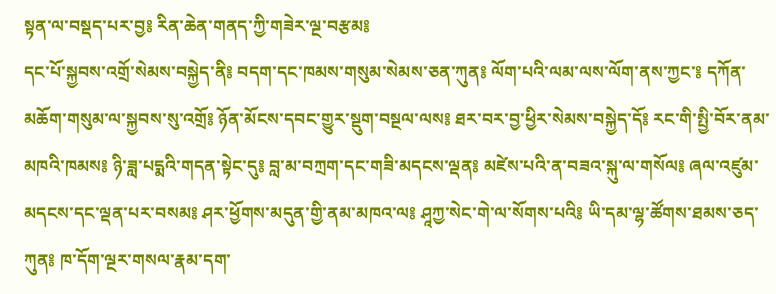སྟན་ལ་བསྡད་པར་བྱ༔ རིན་ཆེན་གནད་ཀྱི་གཟེར་ལྔ་བརྩམ༔
དང་པོ་སྐྱབས་འགྲོ་སེམས་བསྐྱེད་ནི༔ བདག་དང་ཁམས་གསུམ་སེམས་ཅན་ཀུན༔ ལོག་པའི་ལམ་ལས་ལོག་ནས་ཀྱང་༔ དཀོན་མཆོག་གསུམ་ལ་སྐྱབས་སུ་འགྲོ༔ ཉོན་མོངས་དབང་གྱུར་སྡུག་བསྔལ་ལས༔ ཐར་བར་བྱ་ཕྱིར་སེམས་བསྐྱེད་དོ༔ རང་གི་སྤྱི་བོར་ནམ་མཁའི་ཁམས༔ ཉི་ཟླ་པདྨའི་གདན་སྟེང་དུ༔ བླ་མ་བཀྲག་དང་གཟི་མདངས་ལྡན༔ མཛེས་པའི་ན་བཟའ་སྐུ་ལ་གསོལ༔ ཞལ་འཛུམ་མདངས་དང་ལྡན་པར་བསམ༔ ཤར་ཕྱོགས་མདུན་གྱི་ནམ་མཁའ་ལ༔ ཤཱཀྱ་སེང་གེ་ལ་སོགས་པའི༔ ཡི་དམ་ལྷ་ཚོགས་ཐམས་ཅད་ཀུན༔ ཁ་དོག་ལྔར་གསལ་རྣམ་དག་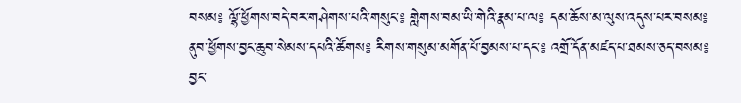བསམ༔ ལྷོ་ཕྱོགས་བདེ་བར་གཤེགས་པའི་གསུང་༔ གླེགས་བམ་ཡི་གེའི་རྣམ་པ་ལ༔ དམ་ཆོས་མ་ལུས་འདུས་པར་བསམ༔ ནུབ་ཕྱོགས་བྱང་ཆུབ་སེམས་དཔའི་ཚོགས༔ རིགས་གསུམ་མགོན་པོ་བྱམས་པ་དང་༔ འགྲོ་དོན་མཛད་པ་ཐམས་ཅད་བསམ༔ བྱང་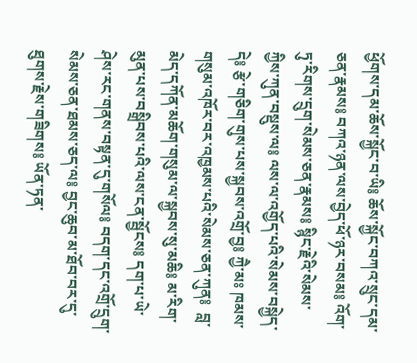ཕྱོགས་དམ་ཆོས་སྐྱོང་བ་ཡི༔ ཆོས་སྐྱོང་བཀའ་སྲུང་དམ་ཅན་རྣམས༔ བཀའ་ཉན་ལས་བྱེད་ཕོ་ཉར་བསམ༔ འོག་ཏུ་རིགས་དྲུག་སེམས་ཅན་རྣམས༔ སྙིང་རྗེའི་སེམས་ཀྱིས་ཀུན་བསྡུས་ལ༔ ལས་ལ་འགྱོད་པའི་སེམས་བསྐྱེད་དེ༔ རྩེ་གཅིག་གུས་པས་སྐྱབས་འགྲོ་བྱ༔ ཀྱཻ་མཿ ཁམས་གསུམ་འཁོར་བར་འཁྱམས་པའི་སེམས་ཅན་ཀུན༔  བླ་མེད་དཀོན་མཆོག་གསུམ་ལ་སྐྱབས་སུ་མཆི༔ མ་རིག་མུན་པས་བསྒྲིབས་པའི་ལས་ངན་སྦྱོངས༔ དག་པ་ཡེ་ཤེས་རང་གནས་བསྟན་དུ་གསོལ༔ བདག་དང་འགྲོ་དྲུག་སེམས་ཅན་ཐམས་ཅད་ལ༔ བྱང་ཆུབ་མ་ཐོབ་བར་དུ་ཐུགས་རྗེས་གཟིགས༔ ཡོན་ཏན་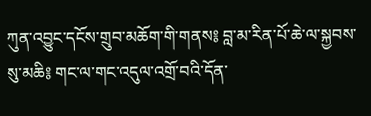ཀུན་འབྱུང་དངོས་གྲུབ་མཆོག་གི་གནས༔ བླ་མ་རིན་པོ་ཆེ་ལ་སྐྱབས་སུ་མཆི༔ གང་ལ་གང་འདུལ་འགྲོ་བའི་དོན་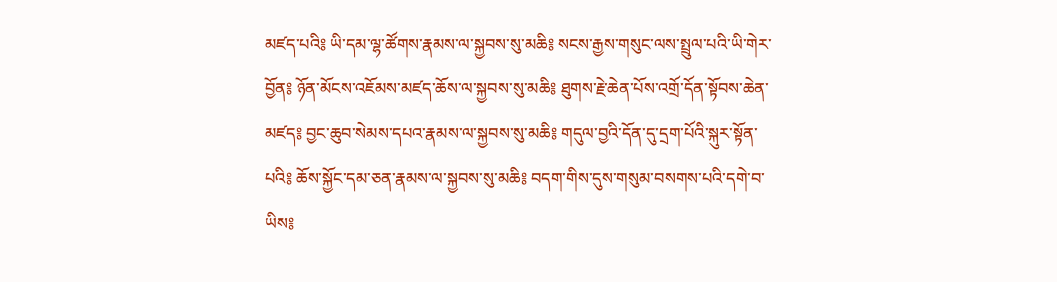མཛད་པའི༔ ཡི་དམ་ལྷ་ཚོགས་རྣམས་ལ་སྐྱབས་སུ་མཆི༔ སངས་རྒྱས་གསུང་ལས་སྤྲུལ་པའི་ཡི་གེར་བྱོན༔ ཉོན་མོངས་འཇོམས་མཛད་ཆོས་ལ་སྐྱབས་སུ་མཆི༔ ཐུགས་རྗེ་ཆེན་པོས་འགྲོ་དོན་སྟོབས་ཆེན་མཛད༔ བྱང་ཆུབ་སེམས་དཔའ་རྣམས་ལ་སྐྱབས་སུ་མཆི༔ གདུལ་བྱའི་དོན་དུ་དྲག་པོའི་སྐུར་སྟོན་པའི༔ ཆོས་སྐྱོང་དམ་ཅན་རྣམས་ལ་སྐྱབས་སུ་མཆི༔ བདག་གིས་དུས་གསུམ་བསགས་པའི་དགེ་བ་ཡིས༔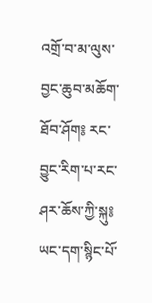འགྲོ་བ་མ་ལུས་བྱང་ཆུབ་མཆོག་ཐོབ་ཤོག༔ རང་བྱུང་རིག་པ་རང་ཤར་ཆོས་ཀྱི་སྐུ༔ ཡང་དག་སྙིང་པོ་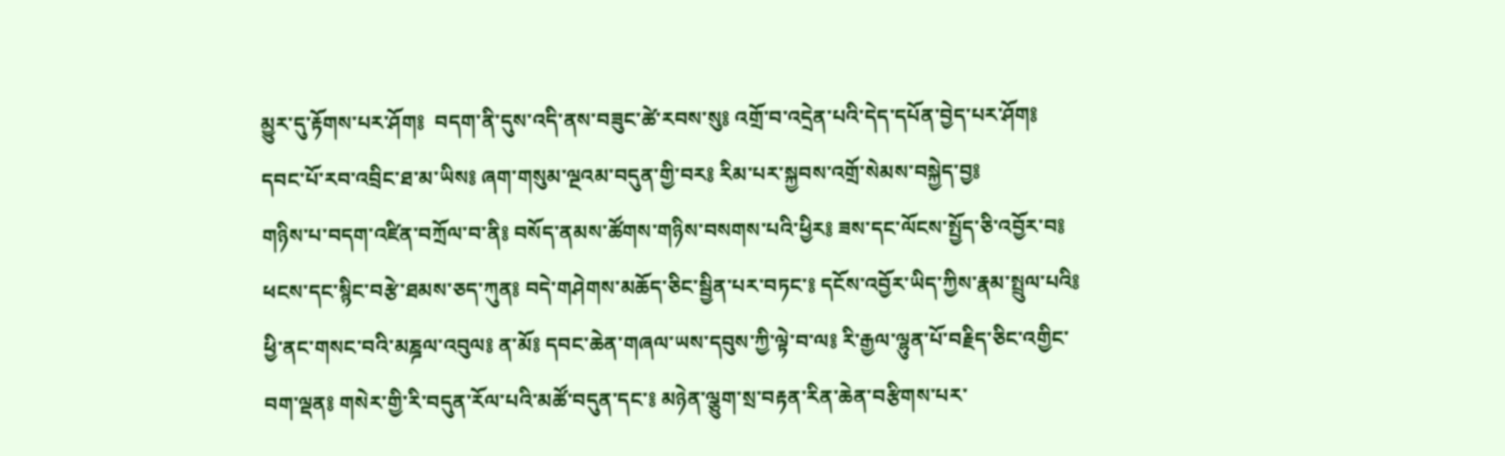མྱུར་དུ་རྟོགས་པར་ཤོག༔  བདག་ནི་དུས་འདི་ནས་བཟུང་ཚེ་རབས་སུ༔ འགྲོ་བ་འདྲེན་པའི་དེད་དཔོན་བྱེད་པར་ཤོག༔ དབང་པོ་རབ་འབྲིང་ཐ་མ་ཡིས༔ ཞག་གསུམ་ལྔའམ་བདུན་གྱི་བར༔ རིམ་པར་སྐྱབས་འགྲོ་སེམས་བསྐྱེད་བྱ༔
གཉིས་པ་བདག་འཛིན་བཀྲོལ་བ་ནི༔ བསོད་ནམས་ཚོགས་གཉིས་བསགས་པའི་ཕྱིར༔ ཟས་དང་ལོངས་སྤྱོད་ཅི་འབྱོར་བ༔ ཕངས་དང་སྙིང་བརྩེ་ཐམས་ཅད་ཀུན༔ བདེ་གཤེགས་མཆོད་ཅིང་སྦྱིན་པར་བཏང་༔ དངོས་འབྱོར་ཡིད་ཀྱིས་རྣམ་སྤྲུལ་པའི༔ ཕྱི་ནང་གསང་བའི་མཎྜལ་འབུལ༔ ན་མོ༔ དབང་ཆེན་གཞལ་ཡས་དབུས་ཀྱི་ལྟེ་བ་ལ༔ རི་རྒྱལ་ལྷུན་པོ་བརྗིད་ཅིང་འགྱིང་བག་ལྡན༔ གསེར་གྱི་རི་བདུན་རོལ་པའི་མཚོ་བདུན་དང་༔ མཉེན་ལྕུག་སྲ་བརྟན་རིན་ཆེན་བརྩིགས་པར་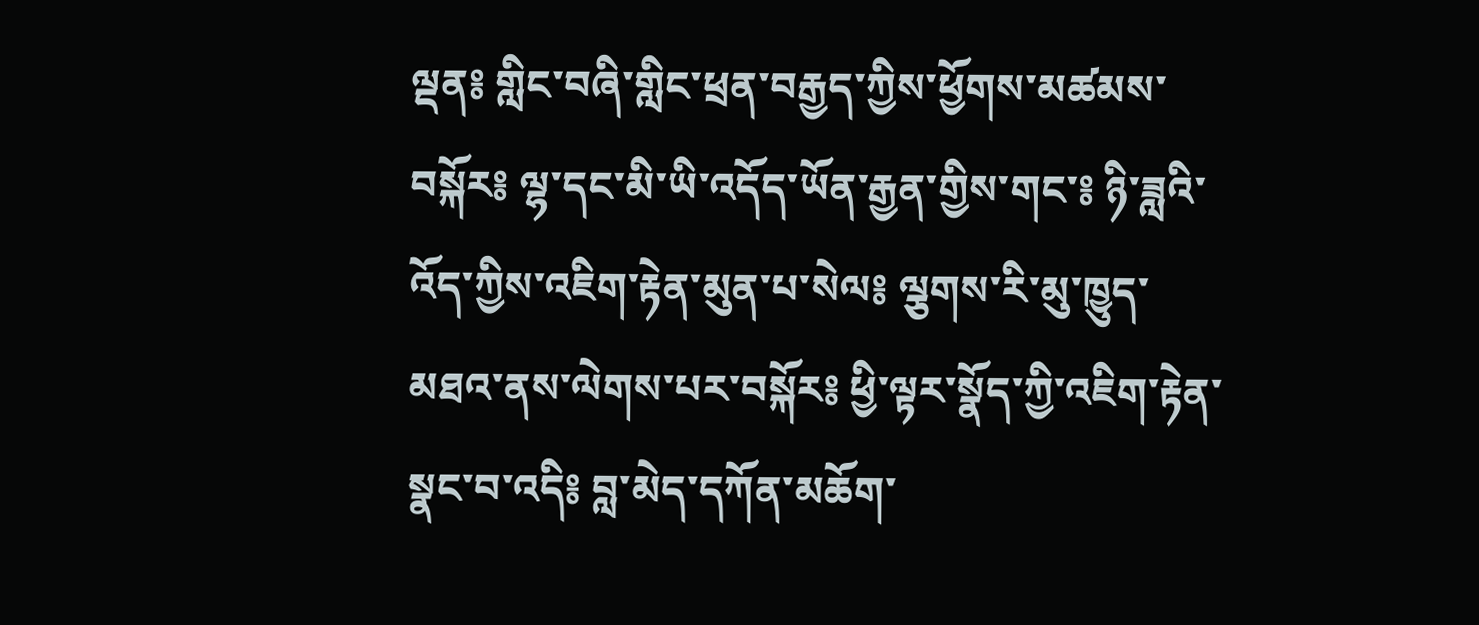ལྡན༔ གླིང་བཞི་གླིང་ཕྲན་བརྒྱད་ཀྱིས་ཕྱོགས་མཚམས་བསྐོར༔ ལྷ་དང་མི་ཡི་འདོད་ཡོན་རྒྱན་གྱིས་གང་༔ ཉི་ཟླའི་འོད་ཀྱིས་འཇིག་རྟེན་མུན་པ་སེལ༔ ལྕགས་རི་མུ་ཁྱུད་མཐའ་ནས་ལེགས་པར་བསྐོར༔ ཕྱི་ལྟར་སྣོད་ཀྱི་འཇིག་རྟེན་སྣང་བ་འདི༔ བླ་མེད་དཀོན་མཆོག་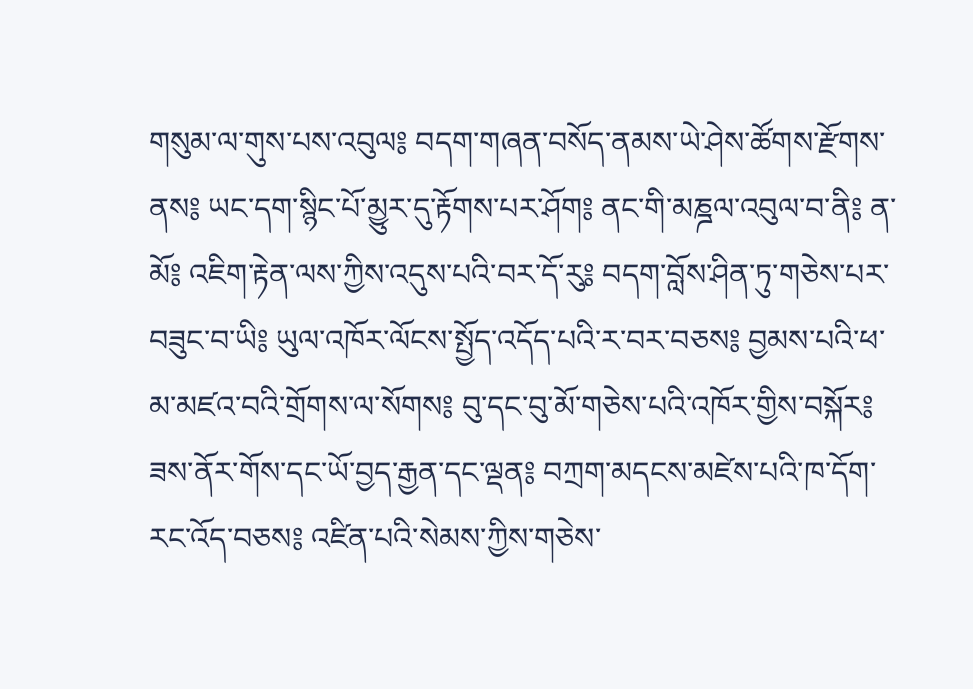གསུམ་ལ་གུས་པས་འབུལ༔ བདག་གཞན་བསོད་ནམས་ཡེ་ཤེས་ཚོགས་རྫོགས་ནས༔ ཡང་དག་སྙིང་པོ་མྱུར་དུ་རྟོགས་པར་ཤོག༔ ནང་གི་མཎྜལ་འབུལ་བ་ནི༔ ན་མོ༔ འཇིག་རྟེན་ལས་ཀྱིས་འདུས་པའི་བར་དོ་རུ༔ བདག་བློས་ཤིན་ཏུ་གཅེས་པར་བཟུང་བ་ཡི༔ ཡུལ་འཁོར་ལོངས་སྤྱོད་འདོད་པའི་ར་བར་བཅས༔ བྱམས་པའི་ཕ་མ་མཛའ་བའི་གྲོགས་ལ་སོགས༔ བུ་དང་བུ་མོ་གཅེས་པའི་འཁོར་གྱིས་བསྐོར༔ ཟས་ནོར་གོས་དང་ཡོ་བྱད་རྒྱན་དང་ལྡན༔ བཀྲག་མདངས་མཛེས་པའི་ཁ་དོག་རང་འོད་བཅས༔ འཛིན་པའི་སེམས་ཀྱིས་གཅེས་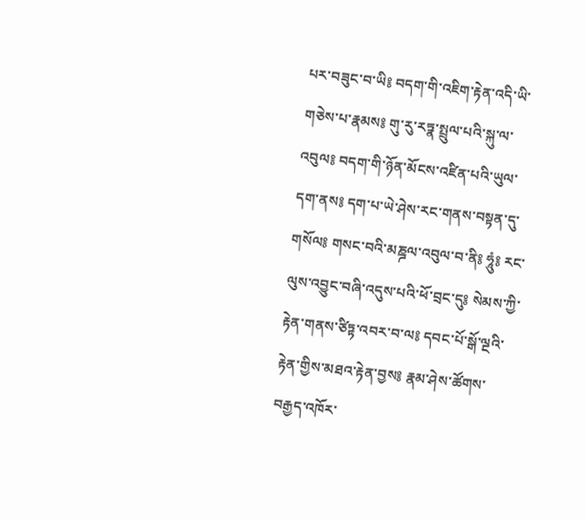པར་བཟུང་བ་ཡི༔ བདག་གི་འཇིག་རྟེན་འདི་ཡི་གཅེས་པ་རྣམས༔ གུ་རུ་རཏྣ་སྤྲུལ་པའི་སྐུ་ལ་འབུལ༔ བདག་གི་ཉོན་མོངས་འཛིན་པའི་ཡུལ་དག་ནས༔ དག་པ་ཡེ་ཤེས་རང་གནས་བསྟན་དུ་གསོལ༔ གསང་བའི་མཎྜལ་འབུལ་བ་ནི༔ ཧཱུཾ༔ རང་ལུས་འབྱུང་བཞི་འདུས་པའི་ཕོ་བྲང་དུ༔ སེམས་ཀྱི་རྟེན་གནས་ཙིཏྟ་འབར་བ་ལ༔ དབང་པོ་སྒོ་ལྔའི་རྟེན་གྱིས་མཐའ་རྟེན་བྱས༔ རྣམ་ཤེས་ཚོགས་བརྒྱད་འཁོར་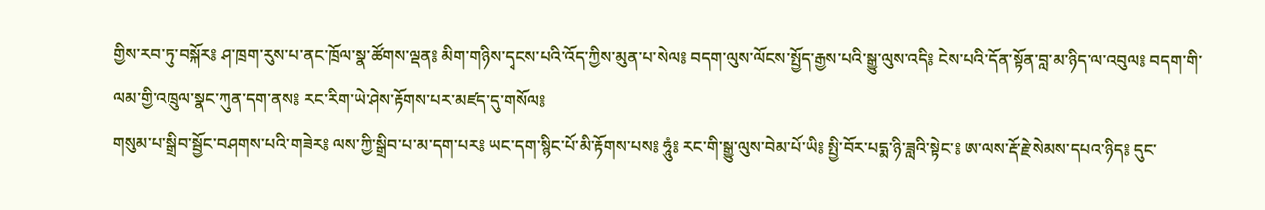གྱིས་རབ་ཏུ་བསྐོར༔ ཤ་ཁྲག་རུས་པ་ནང་ཁྲོལ་སྣ་ཚོགས་ལྡན༔ མིག་གཉིས་དྭངས་པའི་འོད་ཀྱིས་མུན་པ་སེལ༔ བདག་ལུས་ལོངས་སྤྱོད་རྒྱས་པའི་སྒྱུ་ལུས་འདི༔ ངེས་པའི་དོན་སྟོན་བླ་མ་ཉིད་ལ་འབུལ༔ བདག་གི་ལམ་གྱི་འཁྲུལ་སྣང་ཀུན་དག་ནས༔ རང་རིག་ཡེ་ཤེས་རྟོགས་པར་མཛད་དུ་གསོལ༔
གསུམ་པ་སྒྲིབ་སྦྱོང་བཤགས་པའི་གཟེར༔ ལས་ཀྱི་སྒྲིབ་པ་མ་དག་པར༔ ཡང་དག་སྙིང་པོ་མི་རྟོགས་པས༔ ཧཱུཾ༔ རང་གི་སྒྱུ་ལུས་བེམ་པོ་ཡི༔ སྤྱི་བོར་པདྨ་ཉི་ཟླའི་སྟེང་༔ ཨ་ལས་རྡོ་རྗེ་སེམས་དཔའ་ཉིད༔ དུང་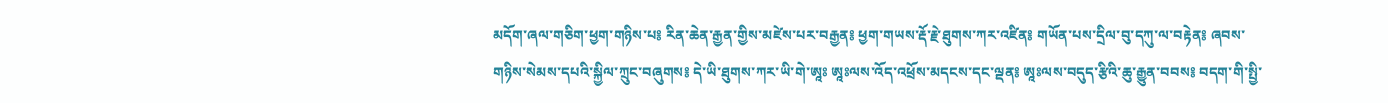མདོག་ཞལ་གཅིག་ཕྱག་གཉིས་པ༔ རིན་ཆེན་རྒྱན་གྱིས་མཛེས་པར་བརྒྱན༔ ཕྱག་གཡས་རྡོ་རྗེ་ཐུགས་ཀར་འཛིན༔ གཡོན་པས་དྲིལ་བུ་དཀུ་ལ་བརྟེན༔ ཞབས་གཉིས་སེམས་དཔའི་སྐྱིལ་ཀྲུང་བཞུགས༔ དེ་ཡི་ཐུགས་ཀར་ཡི་གེ་ཨཱཿ ཨཱཿལས་འོད་འཕྲོས་མདངས་དང་ལྡན༔ ཨཱཿལས་བདུད་རྩིའི་ཆུ་རྒྱུན་བབས༔ བདག་གི་སྤྱི་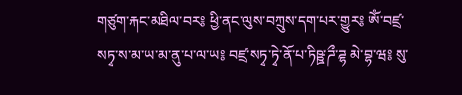གཙུག་རྐང་མཐིལ་བར༔ ཕྱི་ནང་ལུས་བཀྲུས་དག་པར་གྱུར༔ ཨོཾ་བཛྲ་སཏྭ་ས་མ་ཡ་མ་ནུ་པ་ལ་ཡ༔ བཛྲ་སཏྭ་ཏྭེ་ནོ་པ་ཏིཥྛ་ཌྀ་ཌྷ མེ་བྷ་ཝ༔ སུ་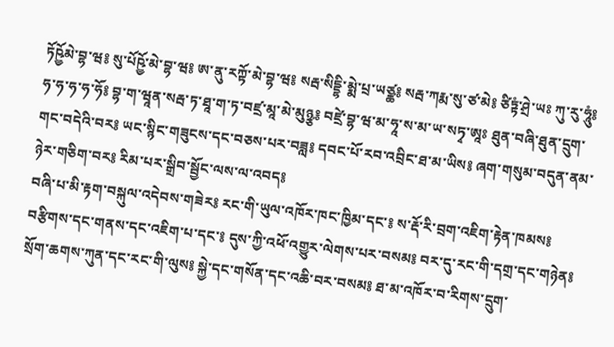ཏོཥྱོམེ་བྷ་ཝ༔ སུ་པོཥྱོ་མེ་བྷ་ཝ༔ ཨ་ནུ་རཀྟོ་མེ་བྷ་ཝ༔ སརྦ་སིདྡྷི་མྨེ་པྲ་ཡཙྪ༔ སརྦ་ཀརྨ་སུ་ཙ་མེ༔ ཙིཏྟཾ་ཤྲེ་ཡཿ ཀུ་རུ་ཧཱུཾ༔ ཧ་ཧ་ཧ་ཧ་ཧོ༔ བྷ་ག་ཝཱན་སརྦ་ཏ་ཐཱ་ག་ཏ་བཛྲ་མཱ་མེ་མུཉྩ༔ བཛྲེ་བྷ་ཝ་མ་ཧཱ་ས་མ་ཡ་སཏྭ་ཨཱཿ ཐུན་བཞི་ཐུན་དྲུག་གང་བདེའི་བར༔ ཡང་སྙིང་གཟུངས་དང་བཅས་པར་བཟླ༔ དབང་པོ་རབ་འབྲིང་ཐ་མ་ཡིས༔ ཞག་གསུམ་བདུན་ནམ་ཉེར་གཅིག་བར༔ རིམ་པར་སྒྲིབ་སྦྱོང་ལས་ལ་འབད༔
བཞི་པ་མི་རྟག་བསྐུལ་འདེབས་གཟེར༔ རང་གི་ཡུལ་འཁོར་ཁང་ཁྱིམ་དང་༔ ས་རྡོ་རི་བྲག་འཇིག་རྟེན་ཁམས༔ བརྩིགས་དང་གནས་དང་འཇིག་པ་དང་༔ དུས་ཀྱི་འཕོ་འགྱུར་ལེགས་པར་བསམ༔ བར་དུ་རང་གི་དགྲ་དང་གཉེན༔ སྲོག་ཆགས་ཀུན་དང་རང་གི་ལུས༔ སྐྱེ་དང་གསོན་དང་འཆི་བར་བསམ༔ ཐ་མ་འཁོར་བ་རིགས་དྲུག་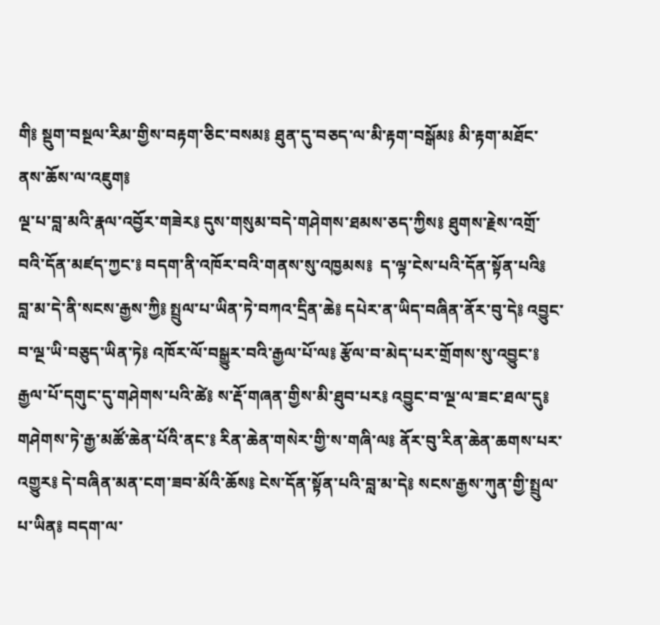གི༔ སྡུག་བསྔལ་རིམ་གྱིས་བརྟག་ཅིང་བསམ༔ ཐུན་དུ་བཅད་ལ་མི་རྟག་བསྒོམ༔ མི་རྟག་མཐོང་ནས་ཆོས་ལ་འཇུག༔
ལྔ་པ་བླ་མའི་རྣལ་འབྱོར་གཟེར༔ དུས་གསུམ་བདེ་གཤེགས་ཐམས་ཅད་ཀྱིས༔ ཐུགས་རྗེས་འགྲོ་བའི་དོན་མཛད་ཀྱང་༔ བདག་ནི་འཁོར་བའི་གནས་སུ་འཁྱམས༔  ད་ལྟ་ངེས་པའི་དོན་སྟོན་པའི༔ བླ་མ་དེ་ནི་སངས་རྒྱས་ཀྱི༔ སྤྲུལ་པ་ཡིན་ཏེ་བཀའ་དྲིན་ཆེ༔ དཔེར་ན་ཡིད་བཞིན་ནོར་བུ་དེ༔ འབྱུང་བ་ལྔ་ཡི་བཅུད་ཡིན་ཏེ༔ འཁོར་ལོ་བསྒྱུར་བའི་རྒྱལ་པོ་ལ༔ རྩོལ་བ་མེད་པར་གྲོགས་སུ་འབྱུང་༔ རྒྱལ་པོ་དགུང་དུ་གཤེགས་པའི་ཚེ༔ ས་རྡོ་གཞན་གྱིས་མི་ཐུབ་པར༔ འབྱུང་བ་ལྔ་ལ་ཟང་ཐལ་དུ༔ གཤེགས་ཏེ་རྒྱ་མཚོ་ཆེན་པོའི་ནང་༔ རིན་ཆེན་གསེར་གྱི་ས་གཞི་ལ༔ ནོར་བུ་རིན་ཆེན་ཆགས་པར་འགྱུར༔ དེ་བཞིན་མན་ངག་ཟབ་མོའི་ཆོས༔ ངེས་དོན་སྟོན་པའི་བླ་མ་དེ༔ སངས་རྒྱས་ཀུན་གྱི་སྤྲུལ་པ་ཡིན༔ བདག་ལ་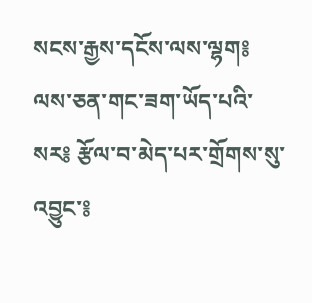སངས་རྒྱས་དངོས་ལས་ལྷག༔ ལས་ཅན་གང་ཟག་ཡོད་པའི་སར༔ རྩོལ་བ་མེད་པར་གྲོགས་སུ་འབྱུང་༔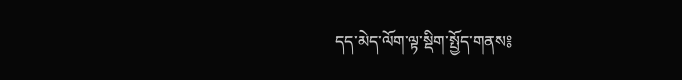དད་མེད་ལོག་ལྟ་སྡིག་སྤྱོད་གནས༔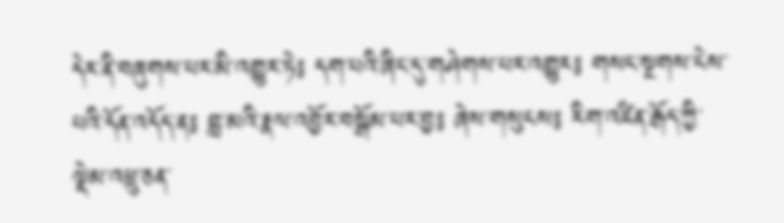དེར་ནི་བཞུགས་པར་མི་འགྱུར་ཏེ༔ དག་པའི་ཞིང་དུ་གཤེགས་པར་འགྱུར༔ གསང་སྔགས་ངེས་པའི་དོན་འདོད་ན༔ བླ་མའི་རྣལ་འབྱོར་བསྒོམ་པར་བྱ༔ ཞེས་གསུངས༔ རིག་འཛིན་རྒོད་ཀྱི་ལྡེམ་འཕྲུ་ཅན་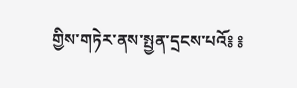གྱིས་གཏེར་ནས་སྤྱན་དྲངས་པའོ༔ ༔